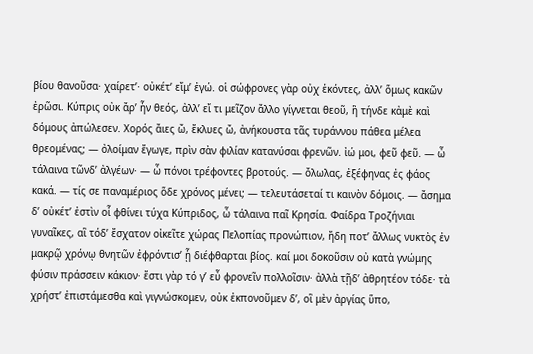βίου θανοῦσα· χαίρετ’· οὐκέτ’ εἴμ’ ἐγώ. οἱ σώφρονες γὰρ οὐχ ἑκόντες, ἀλλ’ ὅμως κακῶν ἐρῶσι. Κύπρις οὐκ ἄρ’ ἦν θεός, ἀλλ’ εἴ τι μεῖζον ἄλλο γίγνεται θεοῦ, ἣ τήνδε κἀμὲ καὶ δόμους ἀπώλεσεν. Χορός ἄιες ὤ, ἔκλυες ὤ, ἀνήκουστα τᾶς τυράννου πάθεα μέλεα θρεομένας; — ὀλοίμαν ἔγωγε, πρὶν σὰν φιλίαν κατανύσαι φρενῶν. ἰώ μοι, φεῦ φεῦ. — ὦ τάλαινα τῶνδ’ ἀλγέων· — ὦ πόνοι τρέφοντες βροτούς. — ὄλωλας, ἐξέφηνας ἐς φάος κακά. — τίς σε παναμέριος ὅδε χρόνος μένει; — τελευτάσεταί τι καινὸν δόμοις. — ἄσημα δ’ οὐκέτ’ ἐστὶν οἷ φθίνει τύχα Κύπριδος, ὦ τάλαινα παῖ Κρησία. Φαίδρα Τροζήνιαι γυναῖκες, αἳ τόδ’ ἔσχατον οἰκεῖτε χώρας Πελοπίας προνώπιον, ἤδη ποτ’ ἄλλως νυκτὸς ἐν μακρῷ χρόνῳ θνητῶν ἐφρόντισ’ ᾗ διέφθαρται βίος. καί μοι δοκοῦσιν οὐ κατὰ γνώμης φύσιν πράσσειν κάκιον· ἔστι γὰρ τό γ’ εὖ φρονεῖν πολλοῖσιν· ἀλλὰ τῇδ’ ἀθρητέον τόδε· τὰ χρήστ’ ἐπιστάμεσθα καὶ γιγνώσκομεν, οὐκ ἐκπονοῦμεν δ’, οἳ μὲν ἀργίας ὕπο,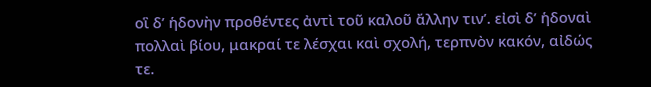οἳ δ’ ἡδονὴν προθέντες ἀντὶ τοῦ καλοῦ ἄλλην τιν’. εἰσὶ δ’ ἡδοναὶ πολλαὶ βίου, μακραί τε λέσχαι καὶ σχολή, τερπνὸν κακόν, αἰδώς τε.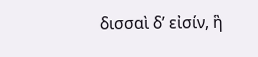δισσαὶ δ’ εἰσίν, ἣ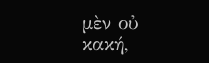μὲν οὐ κακή,